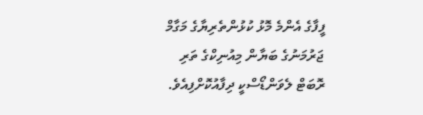ފީފާގެ އެންމެ މޮޅު ކުޅުންތެރިޔާގެ މަގާމް ޖަރުމަނުގެ ބަޔާން މިއުނިކްގެ ތަރި ރޮބަޓް ލެވަންޑޯސްކީ ދިފާއުކޮށްފިއެވެ.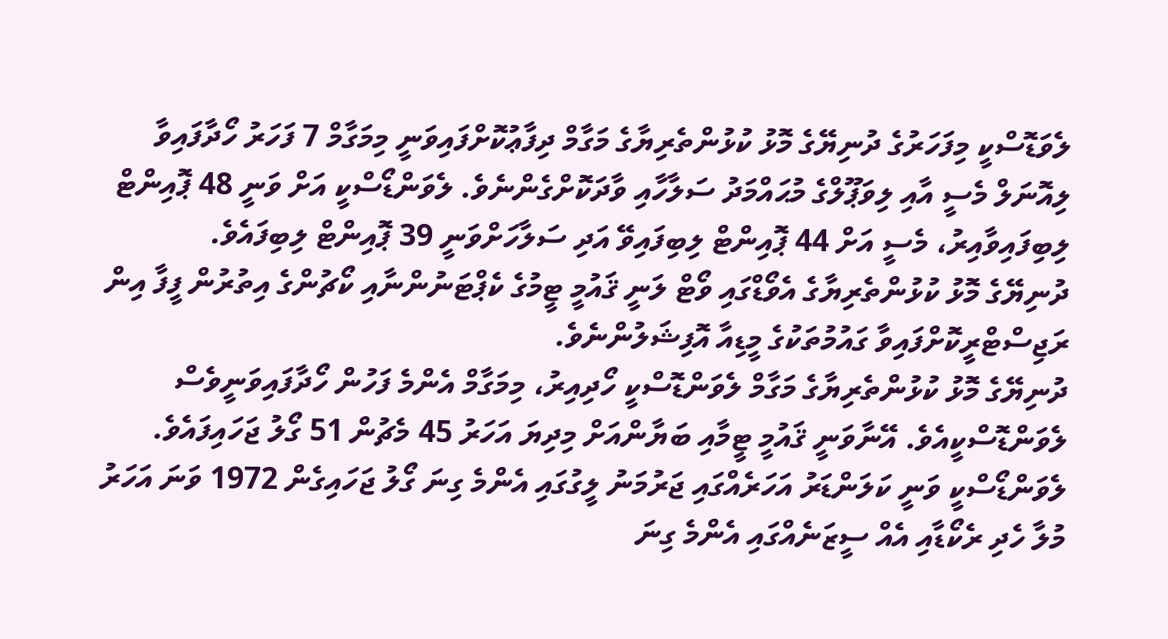ލެވަޑޮސްކީ މިފަހަރުގެ ދުނިޔޭގެ މޮޅު ކުޅުންތެރިޔާގެ މަގާމް ދިފާޢުކޮށްފައިވަނީ މިމަގާމް 7 ފަހަރު ހޯދާފައިވާ ލިއޮނަލް މެސީ އާއި ލިވަޕޫލްގެ މުޙައްމަދު ސަލާހާއި ވާދަކޮށްގެންނެވެ. ލެވަންޑޯސްކީ އަށް ވަނީ 48 ޕޮއިންޓް ލިބިފައިވާއިރު، މެސީ އަށް 44 ޕޮއިންޓް ލިބިފައިވޭ އަދި ސަލާހަށްވަނީ 39 ޕޮއިންޓް ލިބިފައެވެ.
ދުނިޔޭގެ މޮޅު ކުޅުންތެރިޔާގެ އެވޯޑްގައި ވޯޓް ލަނީ ޤައުމީ ޓީމުގެ ކެޕްޓަނުންނާއި ކޯޗުންގެ އިތުރުން ފީފާ އިން ރަޖިސްޓްރީކޮށްފައިވާ ގައުމުތަކުގެ މީޑިއާ އޮފިޝަލުންނެވެ.
ދުނިޔޭގެ މޮޅު ކުޅުންތެރިޔާގެ މަގާމް ލެވަންޑޮސްކީ ހޯދިއިރު، މިމަގާމް އެންމެ ފަހުން ހޯދާފައިވަނީވެސް ލެވަންޑޮސްކީއެވެ. އޭނާވަނީ ޤައުމީ ޓީމާއި ބަޔާންއަށް މިދިޔަ އަހަރު 45 މެޗުން 51 ގޯލު ޖަހައިފައެވެ. ލެވަންޑޯސްކީ ވަނީ ކަލަންޑަރު އަހަރެއްގައި ޖަރުމަނު ލީގުގައި އެންމެ ގިނަ ގޯލު ޖަހައިގެން 1972 ވަނަ އަހަރު މުލާ ހެދި ރެކޯޑާއި އެއް ސީޒަނެއްގައި އެންމެ ގިނަ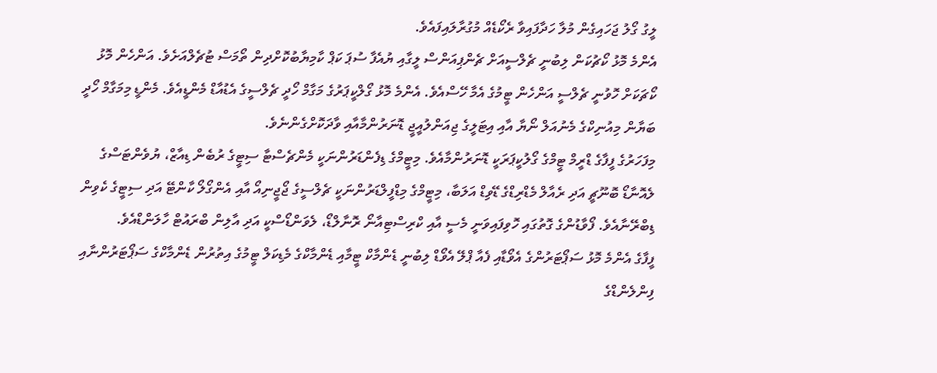ލީގު ގޯލު ޖަހައިގެން މުލާ ހަދާފައިވާ ރެކޯޑެއް މުގުރާލައިފައެވެ.
އެންމެ މޮޅު ކޯޗުކަން ލިބުނީ ޗެލްސީއަށް ޗެންޕިއަންސް ލީގާއި ޔުއެފާ ސުޕަ ކަޕް ކާމިޔާބުކޮށްދިން ތޯމަސް ޓުޗެލްއަށެވެ. އަންހެން މޮޅު ކޯޗަކަށް ހޮވުނީ ޗެލްސީ އަންހެން ޓީމުގެ އެމާ ހޭސްއެވެ. އެންމެ މޮޅު ގޯލްކީޕަރުގެ މަގާމް ހޯދީ ޗެލްސީގެ އެޑުއާޑް މެންޑީއެވެ. މެންޑީ މިމަގާމް ހޯދީ ބަޔާން މިއުނިކްގެ މެނުއަލް ނޯޔާ އާއި އިޓަލީގެ ޖިއަންލުއީޖީ ޑޮނަރުންމާއާއި ވާދަކޮށްގެންނެވެ.
މިފަހަރުގެ ފީފާގެ ޑްރީމް ޓީމްގެ ގޯލުކީޕަރަކީ ޑޮނަރުންމާއެވެ. މިޓީމްގެ ޑިފެންޑަރުންނަކީ މެންޗެސްޓާ ސިޓީގެ ރުބެން ޑިއާޒް، ޔުވެންޓަސްގެ ލެއޮނާޑޯ ބޮނޫޗީ އަދި ރެއާލް މެޑްރިޑްގެ ޑޭވިޑް އަލަބާ، މިޓީމްގެ މިޑްފީލްޑަރުންނަކީ ޗެލްސީގެ ޖޯޖީނިއޯ އާއި އެންގޯލޯ ކާންޓޭ އަދި ސިޓީގެ ކެވިން ޑިބްރޭނާއެވެ. ފޯވާޑުންގެ ގޮތުގައި ހޮވިފައިވަނީ މެސީ އާއި ކްރިސްޓިއާނޯ ރޮނާލްޑޯ، ލެވަންޑޯސްކީ އަދި އާލިން ބްރައުޓް ހާލަންޑްއެވެ.
ފީފާގެ އެންމެ މޮޅު ސަޕޯޓަރުންގެ އެވޯޑާއި ފެއާ ޕްލޭ އެވޯޑް ލިބުނީ ޑެންމާކް ޓީމާއި ޑެންމާކްގެ މެޑިކަލް ޓީމުގެ އިތުރުން ޑެންމާކްގެ ސަޕޯޓަރުންނާއި ފިންލެންޑްގެ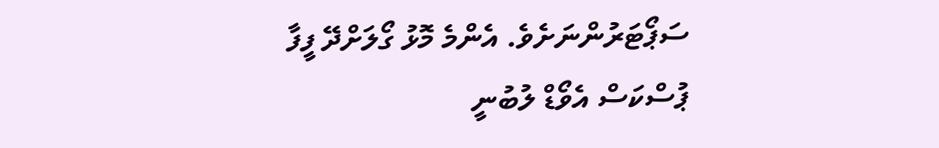ސަޕޯޓަރުންނަށެވެ. އެންމެ މޮޅު ގޯލަށްދޭ ފީފާ ޕުސްކަސް އެވޯޑް ލުބުނީ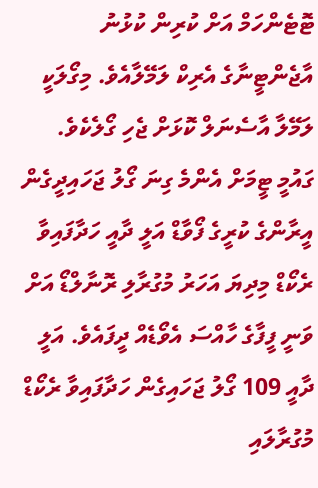ޓޮޓެންހަމް އަށް ކުރިން ކުޅުނު އާޖެންޓީނާގެ އެރިކް ލަމޭލާއެވެ. މިގޯލަކީ ލަމޭލާ އާސެނަލް ކޮޅަށް ޖެހި ގޯލެކެވެ.
ގައުމީ ޓީމަށް އެންމެ ގިނަ ގޯލު ޖަހައިދީގެން އީރާންގެ ކުރީގެ ފޯވާޑް އަލީ ދާއީ ހަދާފައިވާ ރެކޯޑް މިދިޔަ އަހަރު މުގުރާލި ރޮނާލްޑޯ އަށް ވަނީ ފީފާގެ ހާއްސަ އެވޯޑެއް ދީފައެވެ. އަލީ ދާއީ 109 ގޯލު ޖަހައިގެން ހަދާފައިވާ ރެކޯޑް މުގުރާލައި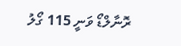ރޮނާލްޑޯ ވަނީ 115 ގޯލު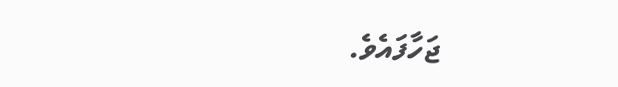ޖަހާފައެވެ.